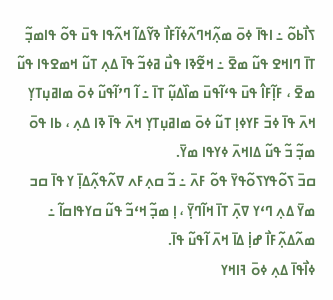ߖߊ߯ߕߋ߬ ߸ ߊߟߊ߫ ߦߋ߫ ߘߍ߲߬ߞߣߍ߬ߦߊ߬ߓߊ߯ ߢߌ߬ߡߊ߬ ߞߍ߬ߟߊ ߟߎ߫ ߟߋ߬ ߟߊߘߏ߲߬ ߠߊ߫ ߣߊߞߐ ߟߎ߬ ߘߐ߫ ߸ ߞߐ߬ߢߊ ߟߎ߯ ߥߦߏ߬ ߟߊ߫ ߡߍ߲ ߠߎ߬ ߞߘߐߟߊ ߟߎ߬ ߘߐ߫ ، ߓߊ߲߬ߓߊ߮ ߟߎ߫ ߟߵߊ߬ߟߎ߫ ߘߊ߰ߡߎ߲߬ ߠߊ߫ ߸ ߊ߬ ߣߴߊ߬ߟߎ߬ ߦߋ߫ ߘߊߥߎ߲ߠߌ߲ ߞߍ߫ ߟߊ߫ ߦߏ߫ ߓߌߦߊ߲ ߠߎ߬ ߦߋ߫ ߘߊߥߎ߲ߠߌ߲ ߞߍ߫ ߟߊ߫ ߢߊ ߡߍ߲ ، ߕߊ ߟߋ߫ ߘߏ߲߬ ߏ߬ ߟߎ߬ ߡߊߞߍ߫ ߦߌߟߊ ߘߌ߫.
ߛߏ߫ ߖߋ߬ߟߌߖߋ߬ߟߌ߫ ߟߋ߬ ߓߍ߫ ߸ ߏ߬ ߛߍ߲ߓߍ ߜߍ߬ߟߍ߲߬ߡߊ߲߫ ߌ ߟߊ߫ ߛߏ ߘߌ߫ ߡߍ߲ ߣߵߌ ߜߍ߲߫ ߠߊ߫ ߞߊ߬ߣߌ߲߫ ، ߊ߲ ߘߏ߲߬ ߞߵߏ߬ ߟߎ߬ ߛߌߟߊߛߊ߬ ߸ ߘߍ߬ߡߍ߲߬ߓߊ߯ ߝߊ߲߭ ߡߊ߫ ߞߍ߫ ߊ߬ߟߎ߬ ߟߊ߫.
ߦߊ߯ߟߊ߫ ߡߍ߲ ߦߋ߫ ߔߊߞߌ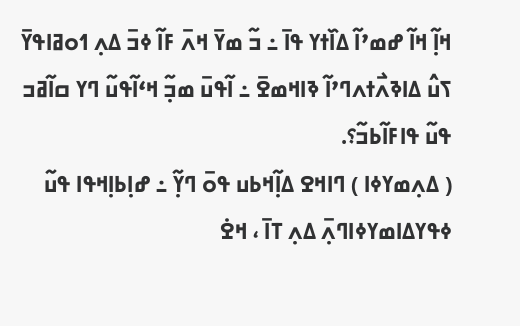ߞߊ߲߬ ߞߊ߬ ߝߘߴߊ߬ ߡߊ߰ߙߌ ߟߊ߫ ߸ ߏ߬ ߘߌ߫ ߞߍ߫ ߓߊ߬ ߦߏ߫ ߡߍ߲ ߗߋߥߊߟߌ߫ ߖߎ߮ ߡߊߢߍ߯ߙߍߣߴߊ߬ ߢߊߞߘߐ߫ ߸ ߊ߬ߟߎ߫ ߘߏ߲߬ ߞߵߊ߬ߟߎ߬ ߣߌ ߛߊ߬ߥߏ ߟߎ߬ ߟߊߓߊ߬ߕߏ߬؟.
( ߡߍ߲ߘߌߦߊ ) ߣߊߞߐ ߡߊ߲߬ߞߕߎ ߟߋ߫ ߣߌ߲߬ ߸ ߝߊ߲ߕߊ߲ߞߟߊ ߟߎ߬ ߦߟߌߡߊߘߌߦߊߣߍ߲߫ ߡߍ߲ ߠߊ߫ ، ߞߐ߭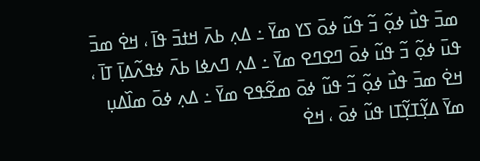ߘߏ߫ ߟߎ߯ ߦߋ߲߬ ߏ߬ ߟߎ߬ ߦߋ߫ ߖߌ ߘߌ߫ ߸ ߡߍ߲ ߕߍ߫ ߞߙߏ߫ ߟߊ߫ ، ߞߐ߭ ߘߏ߫ ߟߎ߫ ߦߋ߲߬ ߏ߬ ߟߎ߬ ߦߋ߫ ߣߐߣߐ ߘߌ߫ ߸ ߡߍ߲ ߣߍߦߊ ߕߍ߫ ߦߟߍ߬ߡߊ߲߫ ߠߊ߫ ، ߞߐ߭ ߘߏ߫ ߟߎ߯ ߦߋ߲߬ ߏ߬ ߟߎ߬ ߦߋ߫ ߘߐ߬ߟߐ ߘߌ߫ ߸ ߡߍ߲ ߦߋ߫ ߘߊ߰ߡߎ߲ ߘߌ߫ ߡߌ߲߬ߠߌ߲߬ߠߊ ߟߎ߬ ߦߋ߫ ، ߞߐ߭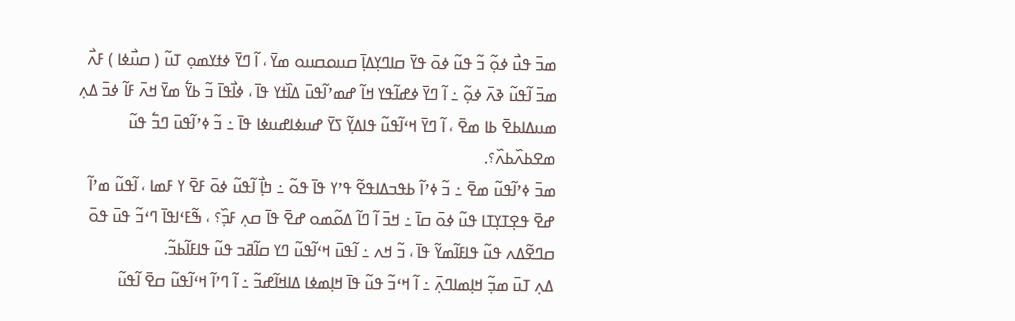ߘߏ߫ ߟߎ߯ ߦߋ߲߬ ߏ߬ ߟߎ߬ ߦߋ߫ ߟߌ߫ ߛߊߣߌ߲ߡߊ߲߫ ߛߎߋߛߎߋ ߘߌ߫ ، ߊ߬ ߣߌ߫ ߦߙߌߘߋ߲ ߠߎ߬ ( ߛߎ߯ߦߊ ) ߓߍ߯ ߘߏ߫ ߊ߬ߟߎ߬ ߢߍ߫ ߦߋ߲߬ ߸ ߊ߬ ߣߌ߫ ߦߝߊ߬ߟߌ ߞߊ߬ ߝߘߴߊ߬ߟߎ߫ ߡߊ߰ߙߌ ߟߊ߫ ، ߦߊ߯ߟߊ߫ ߏ߬ ߕߌ߱ ߘߌ߫ ߞߍ߫ ߓߊ߬ ߦߏ߫ ߡߍ߲ ߘߎߡߊߕߐ߫ ߕߊ ߘߐ߫ ، ߊ߬ ߣߌ߫ ߞߵߊ߬ߟߎ߬ ߟߊߡߌ߲߬ ߖߌ߫ ߝߎߦߊߝߎߦߊ ߟߊ߫ ߸ ߏ߬ ߦߴߊ߬ߟߎ߫ ߣߏ߱ ߟߎ߬ ߘߐߕߍ߰ߕߍ߰؟.
ߘߏ߫ ߦߴߊ߬ߟߎ߬ ߘߐ߫ ߸ ߏ߬ ߦߴߊ߬ ߕߟߏߡߊߟߐ߬ ߟߴߌ ߟߊ߫ ߟߋ߬ ߸ ߤߊ߲߯ ߊ߬ߟߎ߬ ߦߋ߫ ߓߐ߫ ߌ ߓߘߊ ، ߊ߬ߟߎ߬ ߘߴߊ߬ ߝߐ߫ ߟߐ߲ߠߌ߲ߠߊ ߟߎ߬ ߦߋ߫ ߛߊ߫ ߸ ߞߏ߫ ߊ߬ ߣߊ߬ ߡߋ߬ߘߋ ߝߐ߫ ߟߊ߫ ߛߍ߲ ߓߏ߲߰؟ ، ߒ߬ߓߵߊߟߊ߫ ߣߵߏ߬ ߟߎ߫ ߟߋ߫ ߛߣߐ߬ߡߍ ߟߎ߬ ߟߊߓߊ߬ߘߌ߬ ߟߊ߫ ، ߏ߬ ߞߍ ߸ ߊ߬ߟߎ߫ ߞߵߊ߬ߟߎ߬ ߣߌ ߛߊ߬ߥߏ ߟߎ߬ ߟߊߓߊ߬ߕߏ߬.
ߡߍ߲ ߠߎ߫ ߘߏ߲߬ ߞߊ߲ߘߊߣߍ߲߫ ߸ ߊ߬ ߞߵߏ߬ ߟߎ߬ ߟߊ߫ ߞߊ߲ߘߦߊ ߡߊߞߊ߬ߝߏ߬ ߸ ߊ߬ ߣߴߊ߬ ߞߵߊ߬ߟߎ߬ ߛߐ߫ ߊ߬ߟߎ߬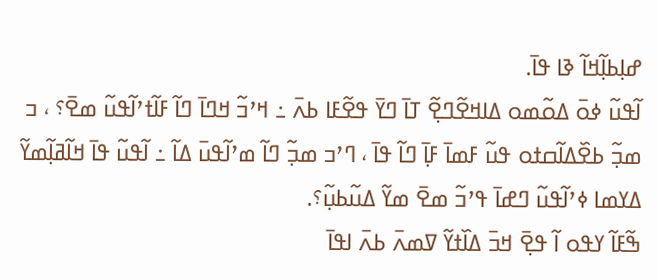ߝߊ߲ߕߊ߲߬ߞߊ߬ ߢߊ ߟߊ߫.
ߊ߬ߟߎ߬ ߦߋ߫ ߡߋ߬ߘߋ ߡߊߞߐ߬ߣߐ߲߬ ߠߊ߫ ߣߌ߫ ߟߐ߬ߓߊ ߕߍ߫ ߸ ߞߴߏ߬ ߞߣߊ߫ ߣߊ߬ ߓߊ߬ߙߴߊ߬ߟߎ߬ ߘߐ߫؟ ، ߏ ߘߏ߲߬ ߕߐ߰ߡߊ߬ߛߙߋ ߟߎ߬ ߓߘߊ߫ ߓߊ߲߫ ߣߊ߬ ߟߊ߫ ، ߣߴߏ ߘߏ߲߬ ߣߊ߬ ߘߴߊ߬ߟߎ߫ ߡߊ߬ ߸ ߊ߬ߟߎ߬ ߟߊ߫ ߞߊ߬ߥߊ߲߬ߘߌ߬ ߡߌߘߊ ߦߴߊ߬ߟߎ߬ ߣߝߊ߫ ߟߴߏ߬ ߘߐ߫ ߘߌ߬ ߡߎ߬ߕߎ߲߬؟.
ߒ߬ߓߊ߬ ߌߟߋ ߊ߬ ߟߐ߲߫ ߞߏ߫ ߡߊ߰ߙߌ߬ ߜߘߍ߫ ߕߍ߫ ߊߟߊ߫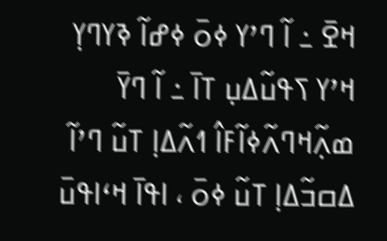ߞߐ߫ ߸ ߊ߬ ߣߴߌ ߦߋ߫ ߦߝߊ߬ ߢߌߣߌ߲ ߞߴߌ ߖߟߎ߬ߡߎ߲ ߠߊ߫ ߸ ߊ߬ ߣߌ߫ ߘߍ߲߬ߞߣߍ߬ߦߊ߬ߓߊ߮ ߗߍ߬ߡߊ߲ ߠߎ߬ ߣߴߊ߬ ߡߛߏ߬ߡߊ߲ ߠߎ߬ ߦߋ߫ ، ߊߟߊ߫ ߞߵߊߟߎ߫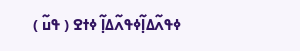ߦߟߍ߬ߡߊ߲߬ߦߟߍ߬ߡߊ߲߬ ߦߙߐ ( ߟߎ߬ )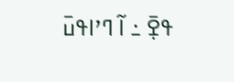ߟߐ߲߫ ߸ ߊ߬ ߣߴߊߟߎ߫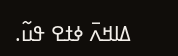ߡߊߞߍ߫ ߦߙߐ ߟߎ߬.